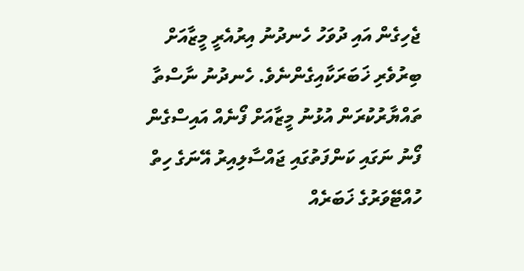ޖެހިގެން އައި ދުވަހު ހެނދުނު އިރުއެރީ މީޒާއަށް ބިރުވެރި ޚަބަރަކާއިގެންނެވެ. ހެނދުނު ނާސްތާ ތައްޔާރުކުރަން އުޅުނު މީޒާއަށް ފޯނެއް އައިސްގެން ފޯނު ނަގައި ކަންފަތުގައި ޖައްސާލިއިރު އޭނަގެ ހިތް ހުއްޓޭވަރުގެ ޚަބަރެއް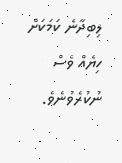ލިބިދާނެ ކަމަކަށް ހިޔެއް ވެސް ނުކުރެވުނެވެ.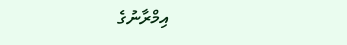އިމްރާނުގެ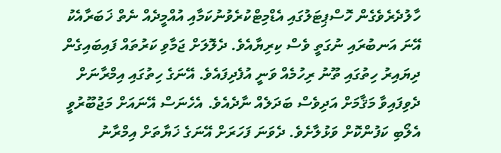ހާލުދެރެވެގެން ހޮސްޕިޓަލުގައި އެޑްމިޓްކުރެވުނުކަމާއި އުއްމީދެއް ނެތް ޚަބަރާއެކު އޭނަ އަނބުރައި ނުގަތީ ވެސް ކިރިޔާއެވެ. ދެލޮލަށް ޖަމާވި ކަރުތައް ފައިބައިގެން ދިޔައިރު ހިތުގައި ތޫނު ރިހުމެއް ވަނީ އުފެދިފައެވެ. އޭނަގެ ހިތުގައި އިމްރާނަށް ދެވިފައިވާ މަޤާމަށް އަދިވެސް ބަދަލެއް ނާދެއެވެ. އެހެނަސް އޭނައަށް މަޖުބޫރުވީ އެލޯބި ކަފުންކޮށް ވަޅުލާށެވެ. ދެވަނަ ފަހަރަށް އޭނަގެ ޚަޔާތަށް އިމްރާނު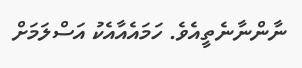ނާންނާނެތީއެވެ. ހަމައެއާއެކު އަސްލަމަށް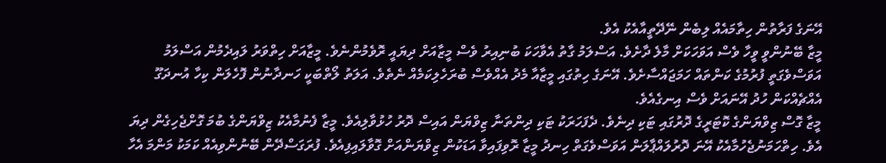އޭނަގެ ފަރާތުން ހިތާމައެއް ލިބެން ނޭދޭތީއާއެކު އެވެ.
މީޒާ ބޭނުންވީ ވީހާ ވެސް އަވަހަކަށް މާލެ ދާށެވެ. އަސްލަމު ގާތު އެވާހަކަ ބުނިއިރު ވެސް މީޒާއަށް ދިޔައީ ރޮވެމުންނެވެ. މީޒާއަށް ހިތްވަރު ލައިދެމުން އަސްލަމު އަވަސްވެގަތީ ފުރުމުގެ ކަންތައް ހަމަޖައްސާށެވެ. އޭނަގެ ހިތުގައި މީޒާއާ މެދު އެއްވެސް ބުރަހެލިކަމެއް ނެތެވެ. އަލަތު ލޯތްބަކީ ހަނދާނުން ފޮހެލަން ކިހާ އުނދަގޫ އެއްޗެއްކަން ހުދު އޭނައަށް ވެސް އިނގެއެވެ.
މީޒާ ގޮސް ޒިވްޔަންގެ ކޮޓަރީގެ ދޮރުގައި ޓަކި ދިނެވެ. ދެފަހަރަކު ޓަކި ދިންތަނާ ޒިވްޔަން އައިސް ދޮރު ހުޅުވާލިއެވެ. މީޒާ ފެނުމާއެކު ޒިވްޔަންގެ ބުމަ ގޮށްޖެހިގެން ދިޔަ އެވެ. ހިތްހަމަނުޖެހުމާއެކު އޭނަ ދޮރުލައްޕާލަން އަވަސްވެގަތް ހިނދު މީޒާ ރޮވިފައިވާ އަޑަކުން ޒިވްޔަންއަށް ގޮވާލައިފިއެވެ. ފުރަގަސްދޭން ބޭނުންވިއެއް ކަމަކު މަންމަ އެހާ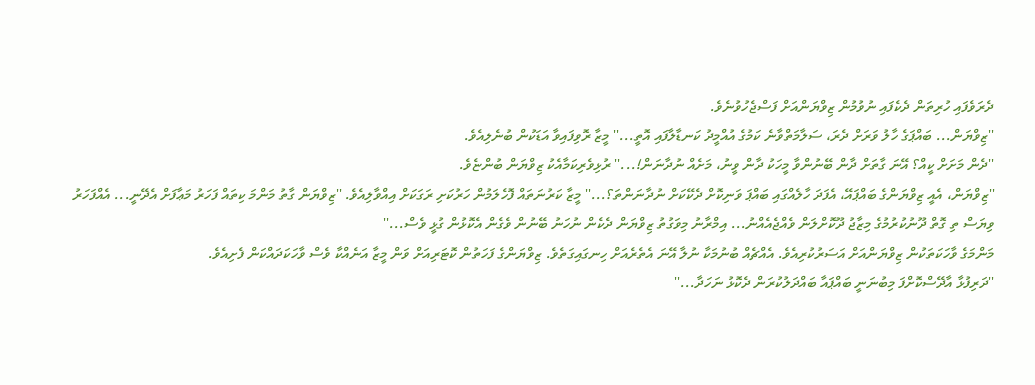ދެރަވެފައި ހުރިތަން ދެކެފައި ނުވުމުން ޒިވްޔަންއަށް ފަސްޖެހުވުނެވެ.
''ޒިވްޔަން... ބައްޕަގެ ހާލު ވަރަށް ދެރަ، ސަލާމަތްވާނެ ކަމުގެ އުއްމީދު ކަނޑާލާފައި އޮތީ...'' މީޒާ ރޮވިފައިވާ އަޑަކުން ބުނެލިއެވެ.
''ދެން މަށަށް ކީއް؟ އޭނަ ގާތަށް ދާން ބޭނުންވާ މީހަކު ދާން ވީނު، މަށެއް ނުދާނަން!...'' ރުޅިވެރިކަމާއެކު ޒިވްޔަން ބުންޏެވެ.
''ޒިވްޔަން، އެއީ ޒިވްޔަންގެ ބައްޕައޭ، އެފަދަ ހާލެއްގައި ބައްޕަ ވަނިކޮށް ދެކޭކަށް ނުދާނަންތަ؟...'' މީޒާ ކަރުނަތައް ފޮހެލަމުން ހަރުކަށި ރަގަކަށް އިއްވާލިއެވެ. ''ޒިވްޔަން ގާތު މަންމަ ކިތައް ފަހަރު މަޢާފަށް އެދޭނީ... އެއްފަހަރު ވިޔަސް ތި ގޮތް ދޫނުކުރުމުގެ މިޒާޖު ދޫކޮށްލަން ވެއްޖެއެއްނު... އިމްރާނު މިވަގުތު ޒިވްޔަން ދެކެން ނުހަނު ބޭނުން ވެގެން އެކޮޅުން ގުޅީ ވެސް...''
މަންމަގެ ވާހަކަތަކުން ޒިވްޔަންއަށް އަސަރުކުރިއެވެ. އެއްޗެއް ބުނުމަކާ ނުލާ އޭނަ އެތެރެއަށް ހިނގައިގަތެވެ. ޒިވްޔަންގެ ފަހަތުން ކޮޓަރިއަށް ވަން މީޒާ އަނެއްކާ ވެސް ވާހަކަދައްކަން ފެށިއެވެ.
''ދަރިފުޅާ އާދޭސްކޮށްފަ މިބުނަނީ ބައްޕައާ ބައްދަލުކުރަން ދެކޮޅު ނަހަދާ...''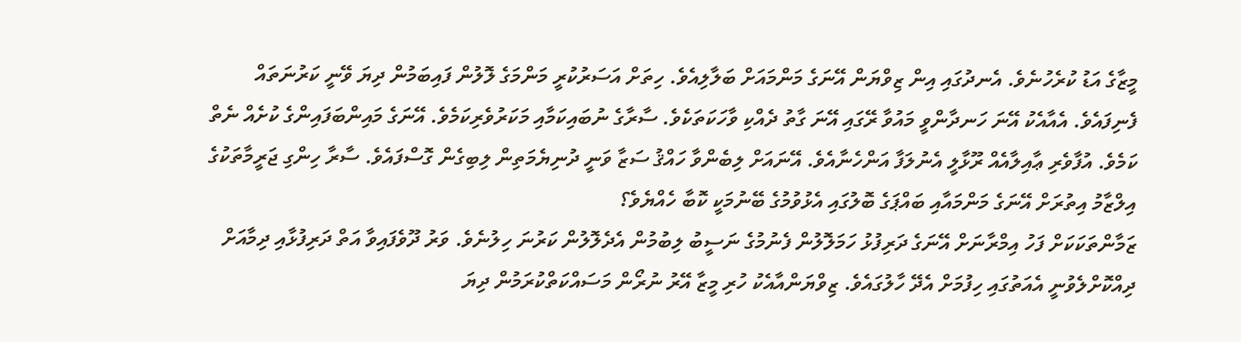މީޒާގެ އަޑު ކުރެހުނެވެ. އެނދުގައި އިން ޒިވްޔަން އޭނަގެ މަންމައަށް ބަލާލިއެވެ. ހިތަށް އަސަރުކުރީ މަންމަގެ ލޮލުން ފައިބަމުން ދިޔަ ވޭނީ ކަރުނަތައް ފެނިފައެވެ. އެއާއެކު އޭނަ ހަނދާންވީ މައުވާ ރޭގައި އޭނަ ގާތު ދެއްކި ވާހަކަތަކެވެ. ސާރާގެ ނުބައިކަމާއި މަކަރުވެރިކަމެވެ. އޭނަގެ މައިންބަފައިންގެ ކުށެއް ނެތް ކަމެވެ. އުފާވެރި ޢާއިލާއެއް ރޫޅާލީ އެނުލަފާ އަންހެނާއެވެ. އޭނައަށް ލިބެންވާ ހައްޤު ސަޒާ ވަނީ ދުނިޔެމަތިން ލިބިގެން ގޮސްފައެވެ. ސާރާ ހިންގި ޖަރީމާތަކުގެ އިލްޒާމު އިތުރަށް އޭނަގެ މަންމައާއި ބައްޕަގެ ބޮލުގައި އެޅުވުމުގެ ބޭނުމަކީ ކޮބާ ހެއްޔެވެ؟
ޒަމާންތަކަކަށް ފަހު އިމްރާނަށް އޭނަގެ ދަރިފުޅު ހަމަލޮލުން ފެނުމުގެ ނަސީބު ލިބުމުން އެދެލޮލުން ކަރުނަ ހިލުނެވެ. ވަރު ދޫވެފައިވާ އަތް ދަރިފުޅާއި ދިމާއަށް ދިއްކޮށްލެވުނީ އެއަތުގައި ހިފުމަށް އެދޭ ހާލުގައެވެ. ޒިވްޔަންއާއެކު ހުރި މީޒާ އޭރު ނުރޯން މަސައްކަތްކުރަމުން ދިޔަ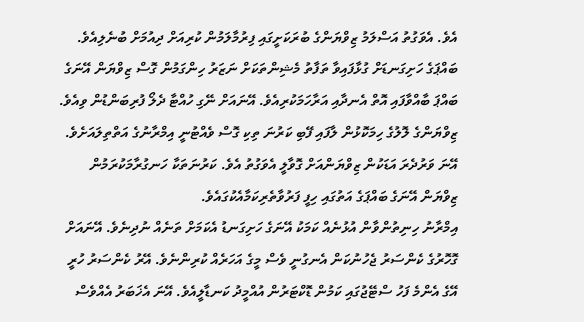އެވެ. އެވަގުތު އަސްލަމު ޒިވްޔަންގެ ބުރަކަށީގައި ފިރުމާލަމުން ކުރިއަށް ދިއުމަށް ބުނެލިއެވެ.
ބައްޕަގެ ހަށިގަނޑަށް ގުޅާފައިވާ ތަފާތު މެޝިންތަކަށް ނަޒަރު ހިންގަމުން ގޮސް ޒިވްޔަން އޭނަގެ ބައްޕަ ބާއްވާފައި އޮތް އެނދާއި އަރާހަމަކުރިއެވެ. އޭނައަށް ނޭގި ހުއްޓާ ދެލޯ ފުރިބަންޑުން ވިއެވެ. ޒިވްޔަންގެ ލޮލުގެ ހިމަކޮޅުން ލާފައި ފޭބި ކަރުނަ ތިކި ގޮސް ވެއްޓުނީ އިމްރާނުގެ އަތްތިލައަށެވެ. އޭނަ ވަރުދެރަ އަޑަކުން ޒިވްޔަންއަށް ގޮވާލީ އެވަގުތު އެވެ. ކަރުނަތަކާ ހަނގުރާމަކުރަމުން ޒިވްޔަން އޭނަގެ ބައްޕަގެ އަތުގައި ހިފީ ފަރުވާތެރިކަމާއެކުގައެވެ.
އިމްރާނު ހިނިތުންވާން އުޅުނެއް ކަމަކު އޭނަގެ ހަށިގަނޑު އެކަމަށް ތަނެއް ނުދިނެވެ. އޭނައަށް ގޮހޮރުގެ ކެންސަރު ޖެހުނުކަން އެނގުނީ ވެސް މީގެ އަހަރެއް ކުރިންނެވެ. އޭރު ކެންސަރު ހުރީ އޭގެ އެންމެ ފަހު ސްޓޭޖުގައި ކަމުން ޑޮކްޓަރުން އުއްމީދު ކަނޑާލީއެވެ. އޭނަ އެޚަބަރު އެއްވެސް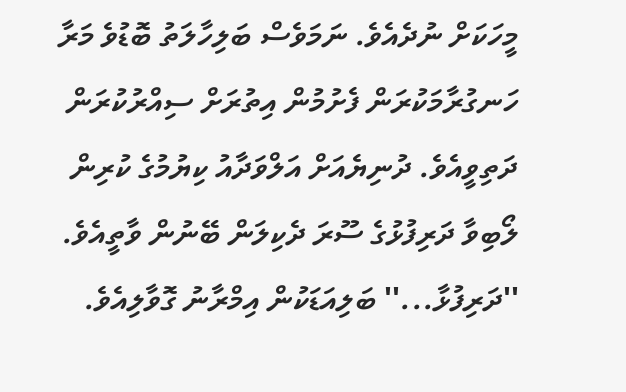މީހަކަށް ނުދެއެވެ. ނަމަވެސް ބަލިހާލަތު ބޮޑުވެ މަރާ ހަނގުރާމަކުރަން ފެށުމުން އިތުރަށް ސިއްރުކުރަން ދަތިވީއެވެ. ދުނިޔެއަށް އަލްވަދާއު ކިޔުމުގެ ކުރިން ލޯބިވާ ދަރިފުޅުގެ ސޫރަ ދެކިލަން ބޭނުން ވާތީއެވެ.
''ދަރިފުޅާ...'' ބަލިއަޑަކުން އިމްރާނު ގޮވާލިއެވެ.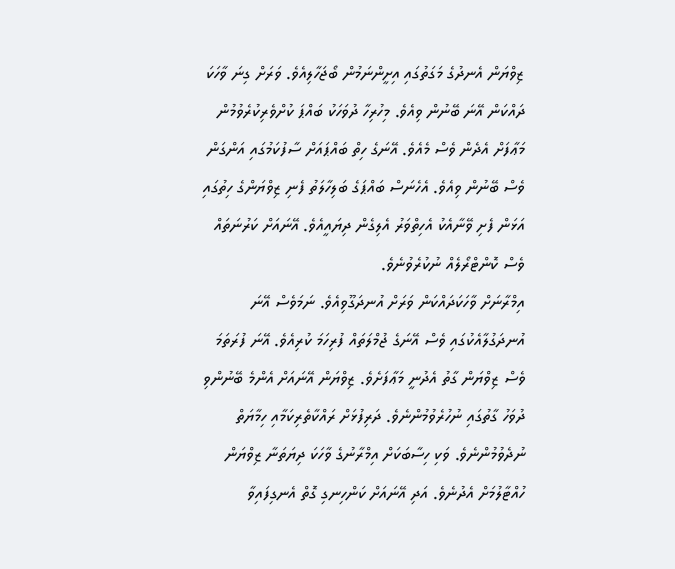ޒިވްޔަން އެނދުގެ މަގަތުގައި އިށީންނަމުން ބޯޖަހާލިއެވެ. ވަރަށް ގިނަ ވާހަކަ ދައްކަން އޭނަ ބޭނުން ވިއެވެ. މިހުރިހާ ދުވަހަކު ބައްޕަ ކުށްވެރިކުރެވުމުން މަޢާފަށް އެދެން ވެސް މެއެވެ. އޭނަގެ ހިތް ބައްޕައަށް ސާފުކަމުގައި އަންގަން ވެސް ބޭނުން ވިއެވެ. އެހެނަސް ބައްޕަގެ ބަލިހާލަތު ފެނި ޒިވްޔަންގެ ހިތުގައި އަޅަން ފެށި ވޭނާއެކު އެހިތްވަރު އެލިގެން ދިޔައީއެވެ. އޭނައަށް ކަރުނަތައް ވެސް ކޮންޓްރޯލެއް ނުކުރެވުނެވެ.
އިމްރާނަށް ވާހަކަދައްކަން ވަރަށް އުނދަގޫވިއެވެ. ނަމަވެސް އޭނަ އުނދަގުލާއެކުގައި ވެސް އޭނަގެ ޖުމްލަތައް ފުރިހަމަ ކުރިއެވެ. އޭނަ ފުރަތަމަ ވެސް ޒިވްޔަން ގާތު އެދުނީ މަޢާފަށެވެ. ޒިވްޔަން އޭނައަށް އެންމެ ބޭނުންވި ދުވަހު ގާތުގައި ނުހުރެވުމުންނެވެ. ދަރިފުޅަށް ރައްކާތެރިކަމާއި ހިމާޔަތް ނުދެވުމުންނެވެ. ވަކި ހިސާބަކަށް އިމްރާނުގެ ވާހަކަ ދިޔަތަނާ ޒިވްޔަން ހުއްޓާލުމަށް އެދުނެވެ. އަދި އޭނައަށް ކަންހިނގި ގޮތް އެނގިފައިވާ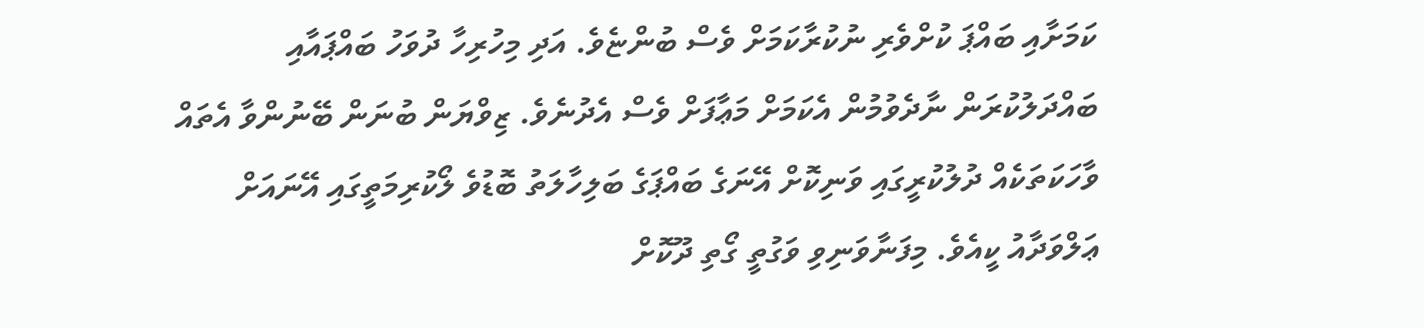ކަމަށާއި ބައްޕަ ކުށްވެރި ނުކުރާކަމަށް ވެސް ބުންޏެވެ. އަދި މިހުރިހާ ދުވަހު ބައްޕައާއި ބައްދަލުކުރަން ނާދެވުމުން އެކަމަށް މަޢާފަށް ވެސް އެދުނެވެ. ޒިވްޔަން ބުނަން ބޭނުންވާ އެތައް ވާހަކަތަކެއް ދުލުކުރީގައި ވަނިކޮށް އޭނަގެ ބައްޕަގެ ބަލިހާލަތު ބޮޑުވެ ލޯކުރިމަތީގައި އޭނައަށް ޢަލްވަދާއު ކީއެވެ. މިފަނާވަނިވި ވަގުތީ ގޯތި ދޫކޮށް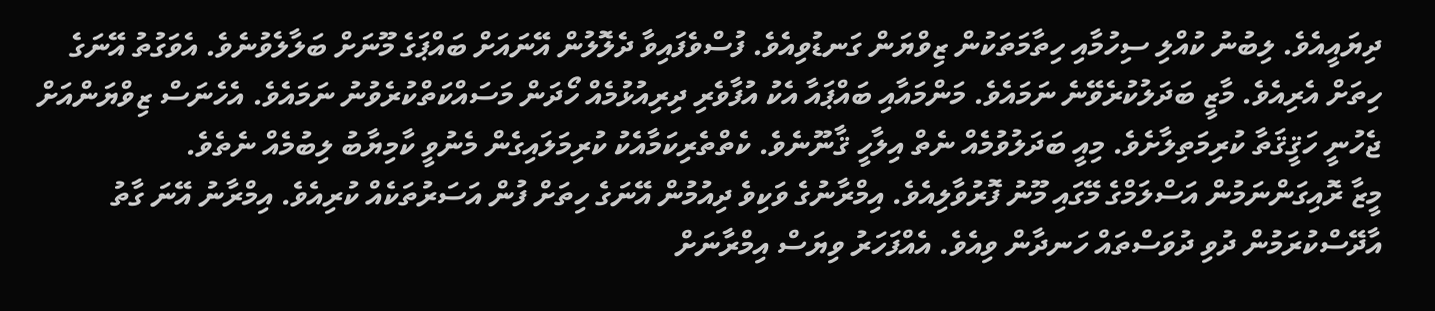ދިޔައީއެވެ. ލިބުނު ކުއްލި ސިހުމާއި ހިތާމަތަކުން ޒިވްޔަން ގަނޑުވިއެވެ. ފުސްވެފައިވާ ދެލޮލުން އޭނައަށް ބައްޕަގެ މޫނަށް ބަލާލެވުނެވެ. އެވަގުތު އޭނަގެ ހިތަށް އެރިއެވެ. މާޒީ ބަދަލުކުރެވޭނެ ނަމައެވެ. މަންމައާއި ބައްޕައާ އެކު އުފާވެރި ދިރިއުޅުމެއް ހޯދަން މަސައްކަތްކުރެވުނު ނަމައެވެ. އެހެނަސް ޒިވްޔަންއަށް ޖެހުނީ ހަޤީޤަތާ ކުރިމަތިލާށެވެ. މިއީ ބަދަލުވުމެއް ނެތް އިލާހީ ޤާނޫނެވެ. ކެތްތެރިކަމާއެކު ކުރިމަލައިގެން މެނުވީ ކާމިޔާބު ލިބުމެއް ނެތެވެ.
މީޒާ ރޮއިގަންނަމުން އަސްލަމްގެ މޭގައި މޫނު ފޮރުވާލިއެވެ. އިމްރާނުގެ ވަކިވެ ދިއުމުން އޭނަގެ ހިތަށް ފުން އަސަރުތަކެއް ކުރިއެވެ. އިމްރާނު އޭނަ ގާތު އާދޭސްކުރަމުން ދުވި ދުވަސްތައް ހަނދާން ވިއެވެ. އެއްފަހަރު ވިޔަސް އިމްރާނަށް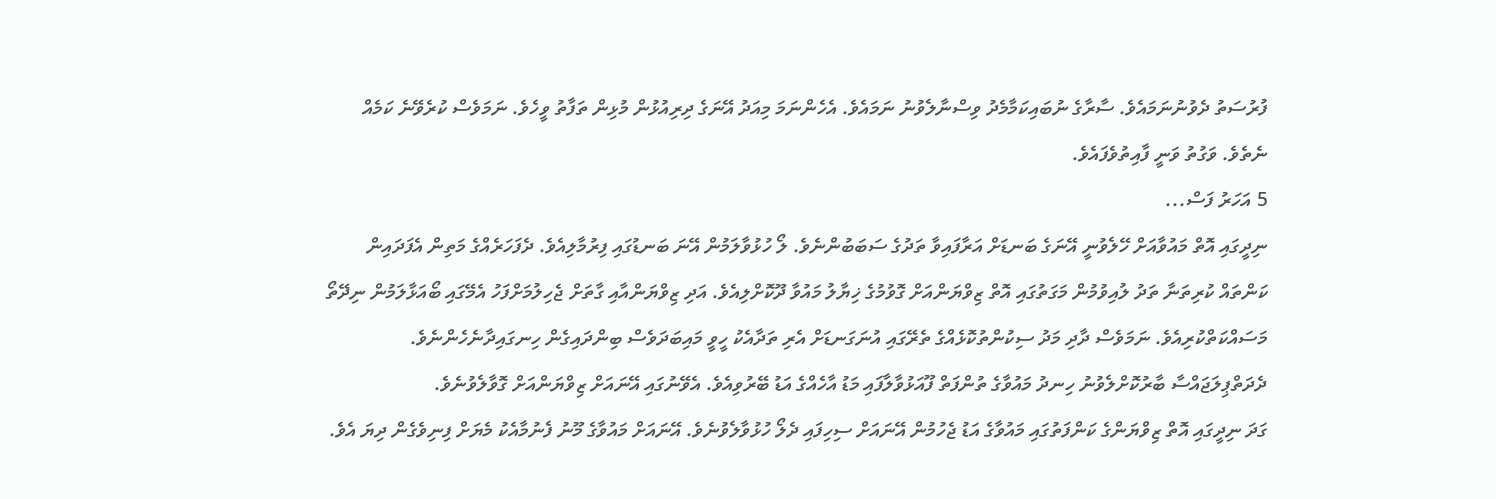ފުރުސަތު ދެވުނުނަމައެވެ. ސާރާގެ ނުބައިކަމާމެދު ވިސްނާލެވުނު ނަމައެވެ. އެހެންނަމަ މިއަދު އޭނަގެ ދިރިއުޅުން މުޅިން ތަފާތު ވީހެވެ. ނަމަވެސް ކުރެވޭނެ ކަމެއް ނެތެވެ. ވަގުތު ވަނީ ފާއިތުވެފައެވެ.
5 އަހަރު ފަސް...
ނިދީގައި އޮތް މައުވާއަށް ހޭލެވުނީ އޭނަގެ ބަނޑަށް އަރާފައިވާ ތަދުގެ ސަބަބުންނެވެ. ލޯ ހުޅުވާލަމުން އޭނަ ބަނޑުގައި ފިރުމާލިއެވެ. ދެފަހަރެއްގެ މަތިން އެފަދައިން ކަންތައް ކުރިތަނާ ތަދު ލުއިވުމުން މަގަތުގައި އޮތް ޒިވްޔަންއަށް ގޮވުމުގެ ޚިޔާލު މައުވާ ދޫކޮށްލިއެވެ. އަދި ޒިވްޔަންއާއި ގާތަށް ޖެހިލުމަށްފަހު އެމޭގައި ބޯއަޅާލަމުން ނިދޭތޯ މަސައްކަތްކުރިއެވެ. ނަމަވެސް ދާދި މަދު ސިކުންތުކޮޅެއްގެ ތެރޭގައި އުނަގަނޑަށް އެރި ތަދާއެކު ހީވީ މައިބަދަވެސް ބިންދައިގެން ހިނގައިދާނެހެންނެވެ. ދެދަތްޕިލަޖައްސާ ބާރުކޮށްލެވުނު ހިނދު މައުވާގެ ތުންފަތް ފޫއަޅުވާލާފައި މަޑު އާހެއްގެ އަޑު ބޭރުވިއެވެ. އެވޭނުގައި އޭނައަށް ޒިވްޔަންއަށް ގޮވާލެވުނެވެ.
ގަދަ ނިދީގައި އޮތް ޒިވްޔަންގެ ކަންފަތުގައި މައުވާގެ އަޑު ޖެހުމުން އޭނައަށް ސިހިފައި ދެލޯ ހުޅުވާލެވުނެވެ. އޭނައަށް މައުވާގެ މޫނު ފެނުމާއެކު މެޔަށް ފިނިވެގެން ދިޔަ އެވެ.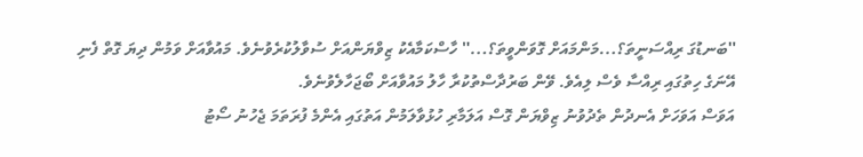''ބަނޑުގަ ރިއްސަނީތަ؟...މަންމައަށް ގޮވަންވީތަ؟...'' ހާސްކަމާއެކު ޒިވްޔަންއަށް ސުވާލުކުރެވުނެވެ. މައުވާއަށް ވަމުން ދިޔަ ގޮތް ފެނި އޭނަގެ ހިތުގައި ރިއްސާ ވެސް ލިއެވެ. ވޭން ބަރުދާސްތުކުރާ ހާލު މައުވާއަށް ބޯޖަހާލެވުނެވެ.
އަވަސް އަވަހަށް އެނދުން ތެދުވުނު ޒިވްޔަން ގޮސް އަލަމާރި ހުޅުވާލަމުން އަތުގައި އެންމެ ފުރަތަމަ ޖެހުނު ސޯޓު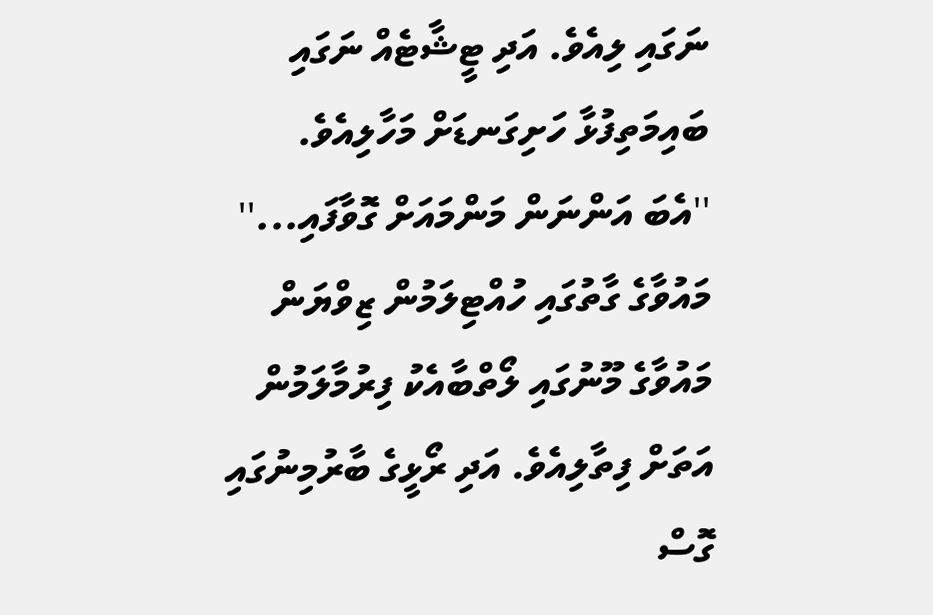ނަގައި ލިއެވެ. އަދި ޓީޝާޓެއް ނަގައި ބައިމަތިފުޅާ ހަށިގަނޑަށް މަހާލިއެވެ.
''އެބަ އަންނަން މަންމައަށް ގޮވާފައި...'' މައުވާގެ ގާތުގައި ހުއްޓިލަމުން ޒިވްޔަން މައުވާގެ މޫނުގައި ލޯތްބާއެކު ފިރުމާލަމުން އަތަށް ފިތާލިއެވެ. އަދި ރޯޅީގެ ބާރުމިނުގައި ގޮސް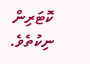ކޮޓަރިން ނިކުތެވެ.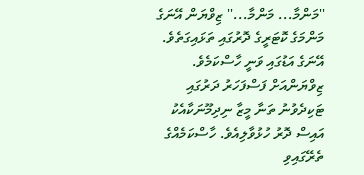''މަންމާ... މަންމާ...'' ޒިވްޔަން އޭނަގެ މަންމަގެ ކޮޓަރީގެ ދޮރުގައި ތަޅައިގަތެވެ. އޭނަގެ އަޑުގައި ވަނީ ހާސްކަމެވެ. ޒިވްޔަންއަށް ފަސްފަހަރު ދަރުގައި ޓަކިދެވުނު ތަނާ މީޒާ ނިދިމޫނަކާއެކު އައިސް ދޮރު ހުޅުވާލިއެވެ. ހާސްކަމެއްގެ ތެރޭގައިވި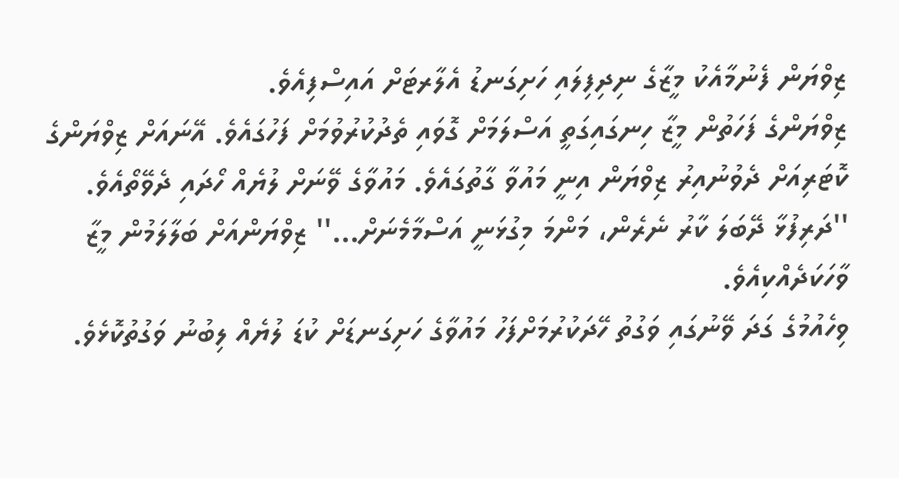ޒިވްޔަން ފެނުމާއެކު މީޒާގެ ނިދިފިލައި ހަށިގަނޑު އެލާރޓަށް އައިސްފިއެވެ.
ޒިވްޔަންގެ ފަހަތުން މީޒާ ހިނގައިގަތީ އަސްލަމަށް ގޮވައި ތެދުކުރުވުމަށް ފަހުގައެވެ. އޭނައަށް ޒިވްޔަންގެ ކޮޓަރިއަށް ދެވުނުއިރު ޒިވްޔަން އިނީ މައުވާ ގާތުގައެވެ. މައުވާގެ ވޭނަށް ލުޔެއް ހޯދައި ދެވޭތޯއެވެ.
''ދަރިފުޅާ ދޭބަލަ ކާރު ނެރެން، މަންމަ މިގުޅަނީ އަސްމާމެނަށް...'' ޒިވްޔަންއަށް ބަލާލަމުން މީޒާ ވާހަކަދެއްކިއެވެ.
ވިހެއުމުގެ ގަދަ ވޭނުގައި ވަގުތު ހޭދަކުރުމަށްފަހު މައުވާގެ ހަށިގަނޑަށް ކުޑަ ލުޔެއް ލިބުނު ވަގުތުކޮޅެވެ.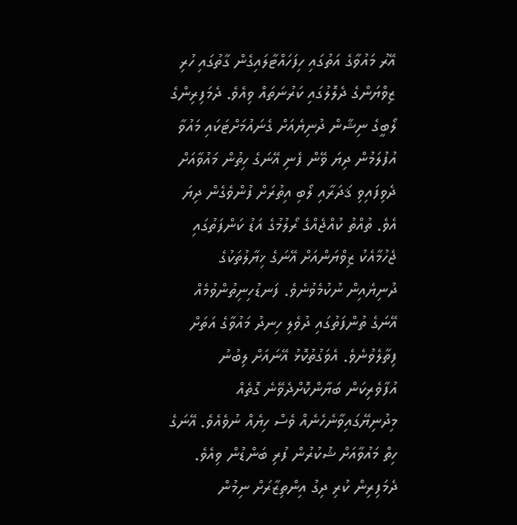އޭރު މައުވާގެ އަތުގައި ހިފަހައްޓާލައިގެން ގާތުގައި ހުރި ޒިވްޔަންގެ ދެލޮލުގައި ކަރުނަތައް ވިއެވެ. ދެމަފިރިންގެ ލޯބީގެ ނިޝާން ދުނިޔެއަށް ގެނައުމަށްޓަކައި މައުވާ އުފުލަމުން ދިޔަ ވޭން ފެނި އޭނަގެ ހިތުން މައުވާއަށް ދެވިފައިވި ޤަދަރާއި ލޯބި އިތުރަށް ފުންވެގެން ދިޔަ އެވެ. ތުއްތު ކުއްޖެއްގެ ރޯލުމުގެ އަޑު ކަންފަތުގައި ޖެހުމާއެކު ޒިވްޔަންއަށް އޭނަގެ ޚިޔާލުތަކުގެ ދުނިޔެއިން ނުކުމެވުނެވެ. ފަނޑުހިނިތުންވުމެއް އޭނަގެ ތުންފަތުގައި ދުވެލި ހިނދު މައުވާގެ އަތަށް ފިތާލެވުނެވެ. އެވަގުތުކޮޅު އޭނައަށް ލިބުނު އުފާވެރިކަން ބަޔާންކޮށްދެވޭނެ ގޮތެއް މިދުނިޔޭގައިވާނެހެނެއް ވެސް ހިޔެއް ނުވެއެވެ. އޭނަގެ ހިތް މައުވާއަށް ޝުކުރުން ފުރި ބަންޑުން ވިއެވެ. ދެމަފިރިން ކުރި ދިގު އިންތިޒާރަށް ނިމުން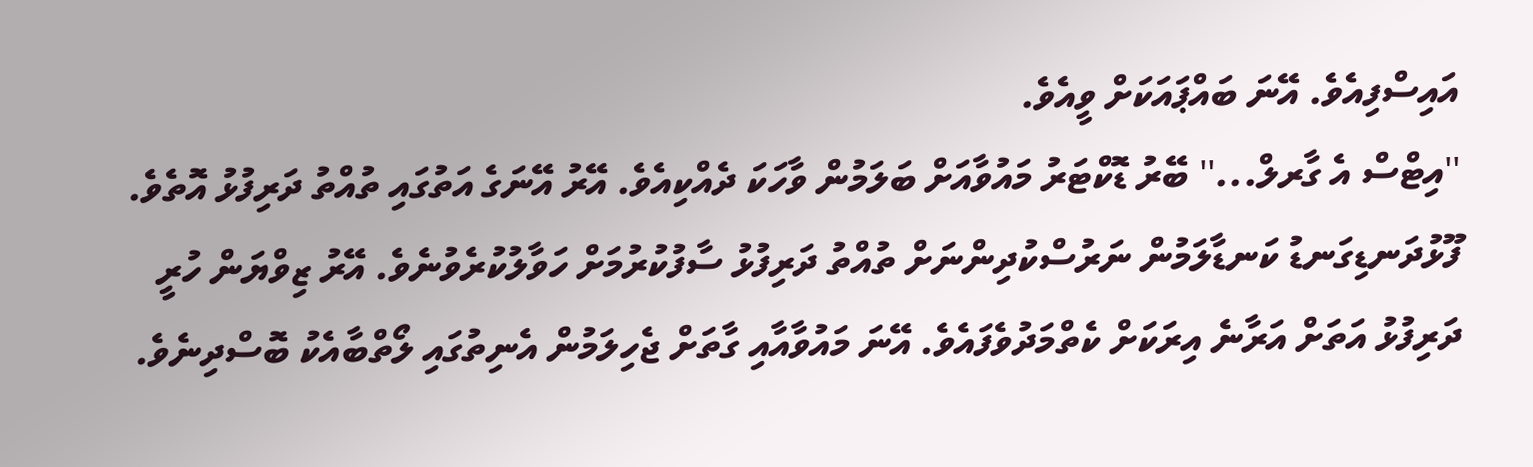އައިސްފިއެވެ. އޭނަ ބައްޕައަކަށް ވީއެވެ.
''އިޓްސް އެ ގާރލް...'' ބޭރު ޑޮކްޓަރު މައުވާއަށް ބަލަމުން ވާހަކަ ދެއްކިއެވެ. އޭރު އޭނަގެ އަތުގައި ތުއްތު ދަރިފުޅު އޮތެވެ. ފޫޅުދަނޑިގަނޑު ކަނޑާލަމުން ނަރުސްކުދިންނަށް ތުއްތު ދަރިފުޅު ސާފުކުރުމަށް ހަވާލުކުރެވުނެވެ. އޭރު ޒިވްޔަން ހުރީ ދަރިފުޅު އަތަށް އަރާނެ އިރަކަށް ކެތްމަދުވެފައެވެ. އޭނަ މައުވާއާއި ގާތަށް ޖެހިލަމުން އެނިތުގައި ލޯތްބާއެކު ބޮސްދިނެވެ.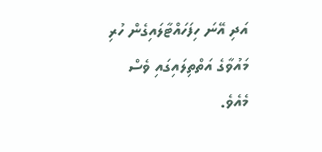އަދި އޭނަ ހިފަހައްޓާލައިގެން ހުރި މައުވާގެ އަތްތިލައިގައި ވެސް މެއެވެ.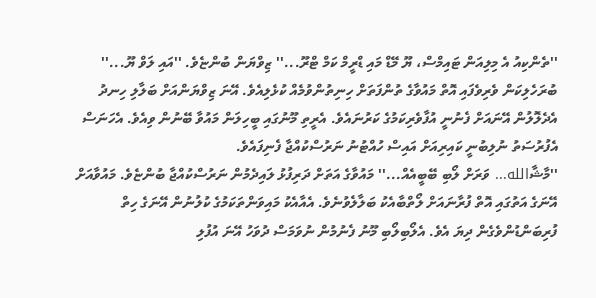''ތެންކިއު އެ މިލިއަން ޓައިމްސް، ޔޫ މޭޑް މައި ޑްރީމް ކަމް ޓްރޫ...'' ޒިވްޔަން ބުންޏެވެ. ''އައި ލަވް ޔޫ...''
ބުރަހެލިކަން ވެރިވެފައި އޮތް މައުވާގެ ތުންފަތަށް ހިނިތުންވުމެއް ކުޅެލިއެވެ. އޭނަ ޒިވްޔަންއަށް ބަލާލި ހިނދު އެދެލޮލުން އޭނައަށް ފެނުނީ އުފާވެރިކަމުގެ ކަރުނައެވެ. އެރީތި މޫނުގައި ބީހިލަން މައުވާ ބޭނުން ވިއެވެ. އެހަނަސް އެފުރުސަތު ނުލިބުނީ ކައިރިއަށް އައިސް ހުއްޓުނު ނަރުސްކުއްޖާ ފެނިފައެވެ.
''މާޝާالله... ވަރަށް ލޯބި ބޭބީއެއް...'' މައުވާގެ އަތަށް ދަރިފުޅު ލައިދެމުން ނަރުސްކުއްޖާ ބުންޏެވެ. މައުވާއަށް އޭނަގެ އަތުގައި އޮތް ފުރާނައަށް ލޯތްބާއެކު ބަލާލެވުނެވެ. އެއާއެކު މައިވަންތަކަމުގެ ކުލުނުން އޭނަގެ ހިތް ފުރިބަންޑުންވެގެން ދިޔަ އެވެ. އެލޯބިލޯބި މޫނު ފެނުމުން ނުވަމަސް ދުވަހު އޭނަ އުފުލި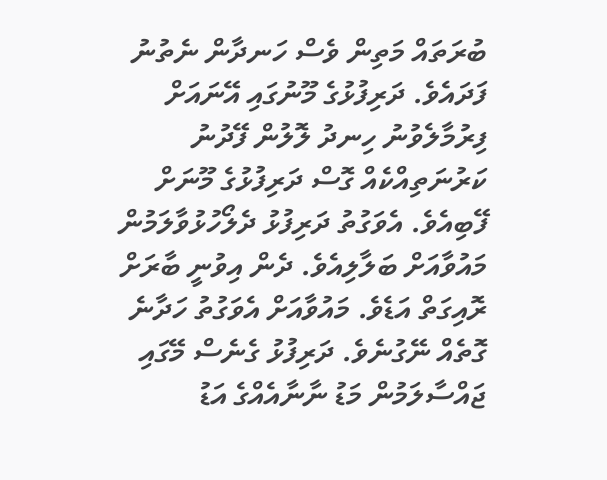ބުރަތައް މަތިން ވެސް ހަނދާން ނެތުނު ފަދައެވެ. ދަރިފުޅުގެ މޫނުގައި އޭނައަށް ފިރުމާލެވުނު ހިނދު ލޮލުން ފޭދުނު ކަރުނަތިއްކެއް ގޮސް ދަރިފުޅުގެ މޫނަށް ފޭބިއެވެ. އެވަގުތު ދަރިފުޅު ދެލޯހުޅުވާލަމުން މައުވާއަށް ބަލާލިއެވެ. ދެން އިވުނީ ބާރަށް ރޮއިގަތް އަޑެވެ. މައުވާއަށް އެވަގުތު ހަދާނެ ގޮތެއް ނޭގުނެވެ. ދަރިފުޅު ގެނެސް މޭގައި ޖައްސާލަމުން މަޑު ނާނާއެއްގެ އަޑު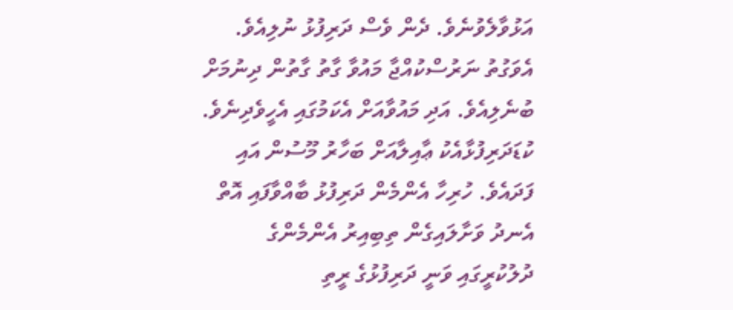އަޅުވާލެވުނެވެ. ދެން ވެސް ދަރިފުޅު ނުލިއެވެ. އެވަގުތު ނަރުސްކުއްޖާ މައުވާ ގާތު ގާތުން ދިނުމަށް ބުނެލިއެވެ. އަދި މައުވާއަށް އެކަމުގައި އެހީވެދިނެވެ.
ކުޑަދަރިފުޅާއެކު ޢާއިލާއަށް ބަހާރު މޫސުން އައި ފަދައެވެ. ހުރިހާ އެންމެން ދަރިފުޅު ބާއްވާފައި އޮތް އެނދު ވަށާލައިގެން ތިބިއިރު އެންމެންގެ ދުލުކުރީގައި ވަނީ ދަރިފުޅުގެ ރީތި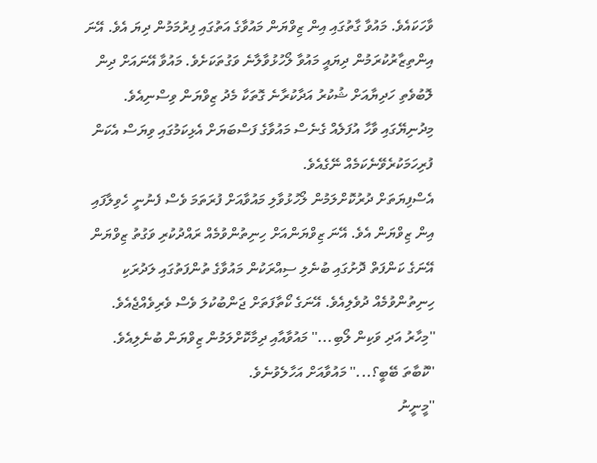ވާހަކައެވެ. މައުވާ ގާތުގައި އިން ޒިވްޔަން މައުވާގެ އަތުގައި ފިރުމަމުން ދިޔަ އެވެ. އޭނަ އިންތިޒާރުކުރަމުން ދިޔައީ މައުވާ ލޯހުޅުވާލާނެ ވަގުތަކަށެވެ. މައުވާ އޭނައަށް ދިން ލޮބުވެތި ހަދިޔާއަށް ޝުކުރު އަދާކުރާނެ ގޮތަކާ މެދު ޒިވްޔަން ވިސްނިއެވެ. މިދުނިޔޭގައި ވާހާ އުފަލެއް ގެނެސް މައުވާގެ ފަސްބަޔަށް އެޅިކަމުގައި ވިޔަސް އެކަން ފުރިހަމަކުރެވޭނެކަމެއް ނޭގެއެވެ.
އެސްފިޔަތަށް ދުރުކޮށްލަމުން ލޯހުޅުވާލި މައުވާއަށް ފުރަތަމަ ވެސް ފެނުނީ ހެވިލާފައި އިން ޒިވްޔަން އެވެ. އޭނަ ޒިވްޔަންއަށް ހިނިތުންވުމެއް ރައްދުކުރި ވަގުތު ޒިވްޔަން އޭނަގެ ކަންފަތް ދޮށުގައި ބުނެލި ސިއްރަކުން މައުވާގެ ތުންފަތުގައި ލަދުރަކި ހިނިތުންވުމެއް ދުވެލިއެވެ. އޭނަގެ ކޯތާފަތަށް ޖަންބުކުލަ ވެސް ވެރިވެއްޖެއެވެ.
''މިހާރު އަދި ވަކިން ލޯބި...'' މައުވާއާއި ދިމާކޮށްލަމުން ޒިވްޔަން ބުނެލިއެވެ.
''ކޮބާތަ ބޭބީ؟...'' މައުވާއަށް އަހާލެވުނެވެ.
''މީނީނު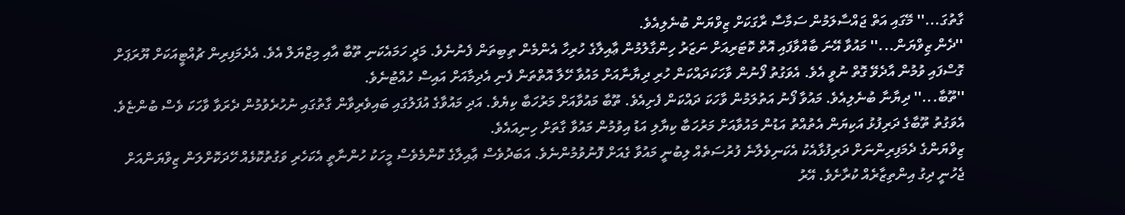ގާތުގަ...'' މޭގައި އަތް ޖައްސާލަމުން ސަމާސާ ރާގަކަށް ޒިވްޔަން ބުނެލިއެވެ.
''ދެން ޒިވްޔަން...'' މައުވާ އޭނަ ބާއްވާފައި އޮތް ކޮޓަރިއަށް ނަޒަރު ހިންގާލުމުން ޢާއިލާގެ ހުރިހާ އެންމެން ތިބިތަން ފެނުނެވެ. މަދީ ހަމައެކަނި ތޫބާ އާއި މިޒްޔަލް އެވެ. އެދެމަފިރިން ޗުއްޓީއަކަށް ޔޫރަޕަށް ގޮސްފައި ވުމުން އާދެވޭ ގޮތް ނުވީ އެވެ. އެވަގުތު ފޯނުން ވާހަކަދައްކަން ހުރި ދިޔާނާއަށް މައުވާ ހޭލާ އޮތްތަން ފެނި އެދިމާއަށް އައިސް ހުއްޓުނެވެ.
''ތޫބާ...'' ދިޔާނާ ބުނެލިއެވެ. މައުވާ ފޯނު އަތުލަމުން ވާހަކަ ދައްކަން ފެށިއެވެ. ތޫބާ މައުވާއަށް މަރުހަބާ ކިޔެވެ. އަދި މައުވާގެ އުފަލުގައި ބައިވެރިވާން ގާތުގައި ނުހުރެވުމުން ދެރަވާ ވާހަކަ ވެސް ބުންޏެވެ. އެވަގުތު ތޫބާގެ ދަރިފުޅު އަކިޔަން އެތުއްތު އަޑުން މައުވާއަށް މަރުހަބާ ކިޔާލި އަޑު އިވުމުން މައުވާ ގާތަށް ހިނިއައެވެ.
ޒިވްޔަންގެ ދެމަފިރިންނަށް ދަރިފުޅާއެކު އެކަނިވެލާނެ ފުރުސަތެއް ލިބުނީ މައުވާ ގެއަށް ފޮނުވުމުންނެވެ. އަބަދުވެސް ޢާއިލާގެ ކޮންމެވެސް މީހަކު ހުންނާތީ އެކަހެރި ވަގުތުކޮޅެއް ހޭދަކޮށްލަން ޒިވްޔަންއަށް ޖެހުނީ ދިގު އިންތިޒާރެއް ކުރާށެވެ. އޭރު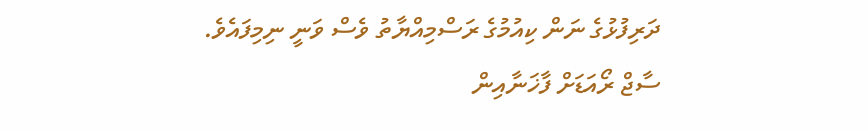ދަރިފުޅުގެ ނަން ކިއުމުގެ ރަސްމިއްޔާތު ވެސް ވަނީ ނިމިފައެވެ.
ސާޖް ރޯއަޑަށް ފާޚަނާއިން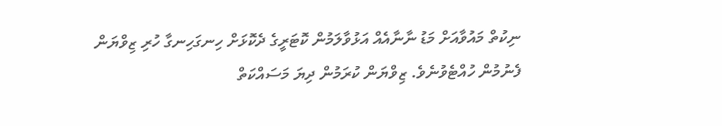ނިކުތް މައުވާއަށް މަޑު ނާނާއެއް އަޅުވާލަމުން ކޮޓަރީގެ ދެކޮޅަށް ހިނގަހިނގާ ހުރި ޒިވްޔަން ފެނުމުން ހުއްޓެވުނެވެ. ޒިވްޔަން ކުރަމުން ދިޔަ މަސައްކަތް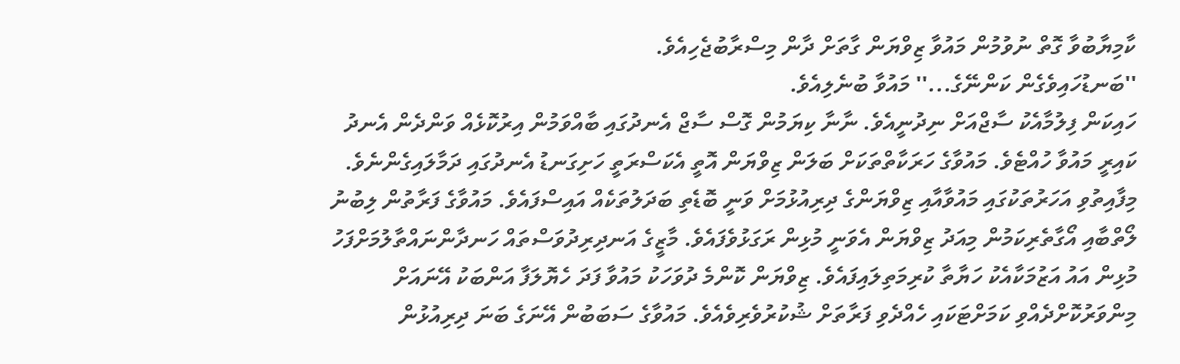ކާމިޔާބުވާ ގޮތް ނުވުމުން މައުވާ ޒިވްޔަން ގާތަށް ދާން މިސްރާބުޖެހިއެވެ.
''ބަނޑުހައިވެގެން ކަންނޭގެ...'' މައުވާ ބުނެލިއެވެ.
ހައިކަން ފިލުމާއެކު ސާޖްއަށް ނިދުނީއެވެ. ނާނާ ކިޔަމުން ގޮސް ސާޖް އެނދުގައި ބާއްވަމުން އިރުކޮޅެއް ވަންދެން އެނދު ކައިރީ މައުވާ ހުއްޓެވެ. މައުވާގެ ހަރަކާތްތަކަށް ބަލަން ޒިވްޔަން އޮތީ އެކަސްރަތީ ހަށިގަނޑު އެނދުގައި ދަމާލައިގެންނެވެ. މިފާއިތުވި އަހަރުތަކުގައި މައުވާއާއި ޒިވްޔަންގެ ދިރިއުޅުމަށް ވަނީ ބޮޑެތި ބަދަލުތަކެއް އައިސްފައެވެ. މައުވާގެ ފަރާތުން ލިބުނު ލޯތްބާއި އޯގާތެރިކަމުން މިއަދު ޒިވްޔަން އެވަނީ މުޅިން ރަގަޅުވެފައެވެ. މާޒީގެ އަނދިރިދުވަސްތައް ހަނދާންނައްތާލުމަށްފަހު މުޅިން އައު އަޒުމަކާއެކު ހަޔާތާ ކުރިމަތިލައިފައެވެ. ޒިވްޔަން ކޮންމެ ދުވަހަކު މައުވާ ފަދަ ހެޔޮލަފާ އަންބަކު އޭނައަށް މިންވަރުކޮށްދެއްވި ކަމަށްޓަކައި ހެއްދެވި ފަރާތަށް ޝުކުރުވެރިވެއެވެ. މައުވާގެ ސަބަބުން އޭނަގެ ބަނަ ދިރިއުޅުން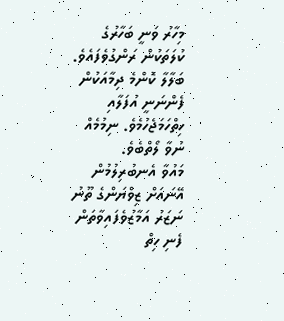މިހާރު ވަނީ ބަހާރުގެ ކުލަތަކުން ރަންގުވެފައެވެ. ބަލާލާ ކޮންމެ ދިމާއަކުން ފެންނަނީ އުފަލާއި ހިތްހަމަޖެހުމެވެ. ނިމުމެއް ނުވާ ލޯތްބެވެ.
މައުވާ އެނބުރިލުމުން އޭނައަށް ޒިވްޔަންގެ ތޫނު ނަޒަރު އަމާޒުވެފައިވާތަން ފެނި ހިތް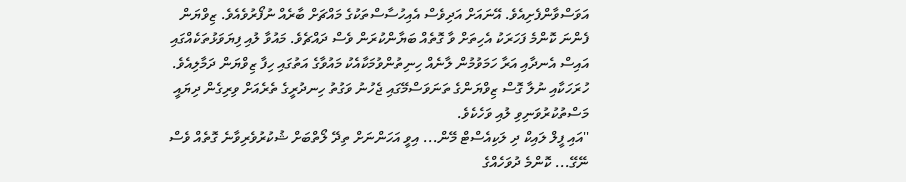އަވަސްވާންފެށިއެވެ. އޭނައަށް އަދިވެސް އެއިހުސާސްތަކުގެ މައްޗަށް ބާރެއް ނުފޯރުވެއެވެ. ޒިވްޔަން ފެންނަ ކޮންމެ ފަހަރަކު އެހިތަށް ވާ ގޮތެއް ބަޔާންކުރަން ވެސް ދައްޗެވެ. މައުވާ ލުއި ފިޔަވަޅުތަކެއްގައި އައިސް އެނދާއި އަރާ ހަމަވުމުން ލާނެއް ހިނިތުންވުމަކާއެކު މައުވާގެ އަތުގައި ހިފާ ޒިވްޔަން ދަމާލިއެވެ. ހުރަހަކާއި ނުލާ ގޮސް ޒިވްޔަންގެ ތަނަވަސްމޭގައި ޖެހުނު ވަގުތު ހިނދުރީގެ ތެރެއަށް ވިރިގެން ދިޔައީ މަސްތުކުރުވަނިވި ލުއި ވަހެކެވެ.
''އައި ފީލް ލައިކް ދި ލަކިއެސްޓް މޭން... އިވީ އަހަންނަށް ތިދޭ ލޯތްބަށް ޝުކުރުވެރިވާނެ ގޮތެއް ވެސް ނޭގޭ... ކޮންމެ ދުވަހެއްގެ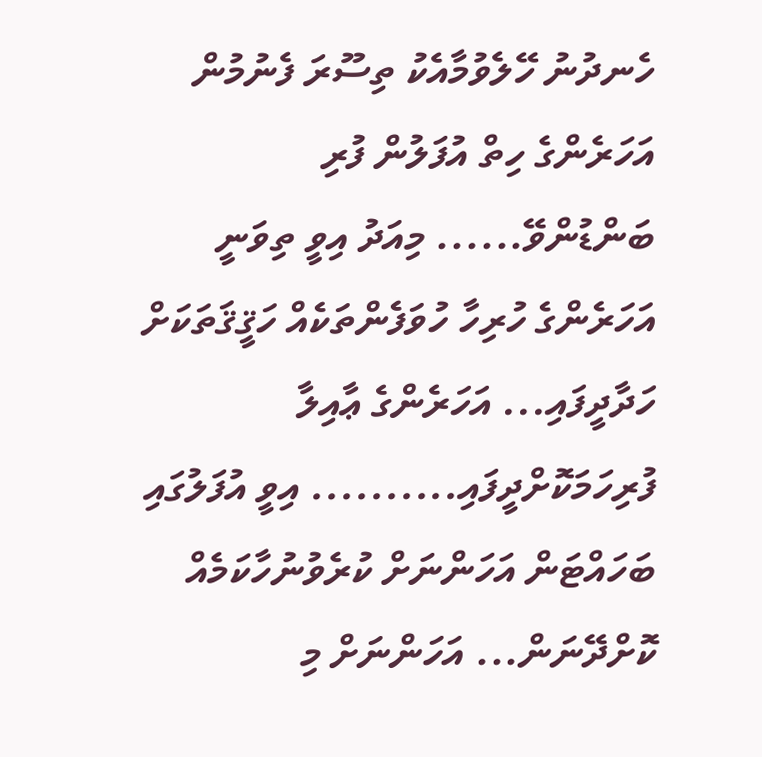ހެނދުނު ހޭލެވުމާއެކު ތިސޫރަ ފެނުމުން އަހަރެންގެ ހިތް އުފަލުން ފުރި ބަންޑުންވޭ...... މިއަދު އިވީ ތިވަނީ އަހަރެންގެ ހުރިހާ ހުވަފެންތަކެއް ހަޤީޤަތަކަށް ހަދާދީފައި... އަހަރެންގެ ޢާއިލާ ފުރިހަމަކޮށްދީފައި.......... އިވީ އުފަލުގައި ބަހައްޓަން އަހަންނަށް ކުރެވުނުހާކަމެއް ކޮށްދޭނަން... އަހަންނަށް މި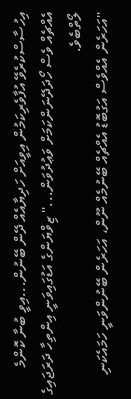އިހުސާސްކުރެވޭ އުފާވެރިކަމުން އިވީއަށް ހަދިޔާއެއް ދޭން ބޭނުން...އިވީ ބުނާ ކޮންމެ އެއްޗެއް ވެސް ހޯދަދޭނަންކަމަށް ވަޢުދުވަން...'' ޒިވްޔަންގެ އަޑުގައިވަނީ އިންތިހާ ދަރަޖައިގެ ލޯތްބެވެ.
''އަހަރެން އެއްވެސް އަގުބޮޑު އެއްޗެއް ބޭނުމެއް ނޫން، އަހަރެން ބޭނުންވަނީ ހަމައެކަނި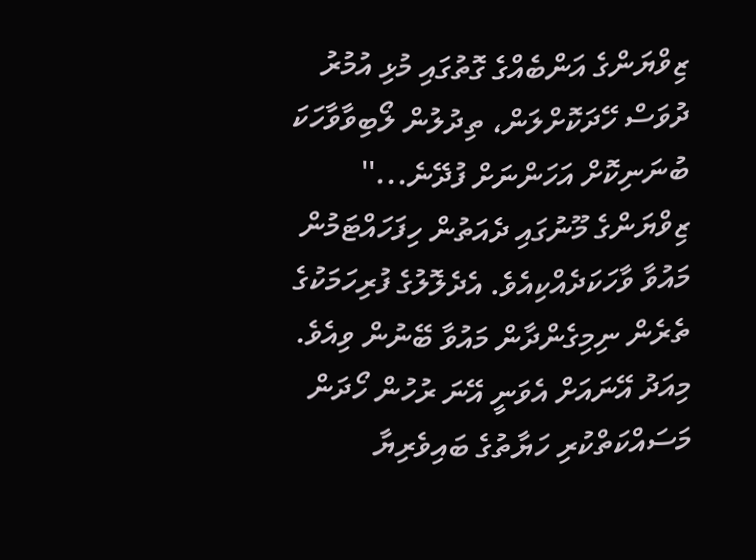ޒިވްޔަންގެ އަންބެއްގެ ގޮތުގައި މުޅި އުމުރު ދުވަސް ހޭދަކޮށްލަން، ތިދުލުން ލޯބިވާވާހަކަ ބުނަނިކޮށް އަހަންނަށް ފުދޭނެ...'' ޒިވްޔަންގެ މޫނުގައި ދެއަތުން ހިފަހައްޓަމުން މައުވާ ވާހަކަދެއްކިއެވެ. އެދެލޮލުގެ ފުރިހަމަކުގެ ތެރެން ނިމިގެންދާން މައުވާ ބޭނުން ވިއެވެ. މިއަދު އޭނައަށް އެވަނީ އޭނަ ރުހުން ހޯދަން މަސައްކަތްކުރި ހަޔާތުގެ ބައިވެރިޔާ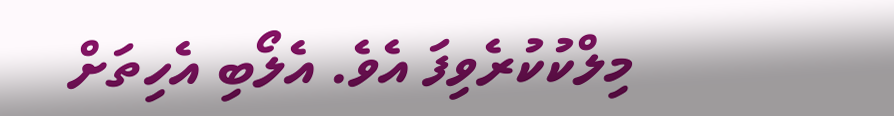މިލްކުކުރެވިފަ އެވެ. އެލޯބި އެހިތަށް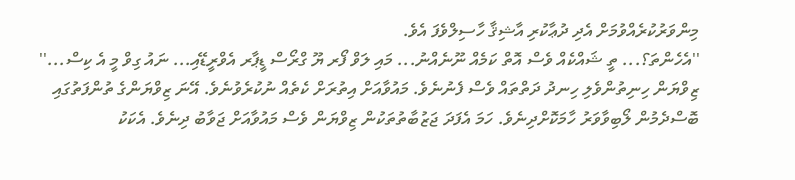މިންވަރުކުރެއްވުމަށް އެދި ދުޢާކުރި އާޝިޤާ ހާސިލްވެފަ އެވެ.
''އެހެންތަ؟... ތީ ޝައްކެއް ވެސް އޮތް ކަމެއް ނޫނެއްނު... މައި ލަވް ފޯރ ޔޫ ގްރޯސް ޑީޕާރ އެވްރީޑޭއި... ނައު ގިވް މީ އެ ކިސް...'' ޒިވްޔަން ހިނިތުންވެލި ހިނދު ދަތްތައް ވެސް ފެނުނެވެ. މައުވާއަށް އިތުރަށް ކެތެއް ނުކުރެވުނެވެ. އޭނަ ޒިވްޔަންގެ ތުންފަތުގައި ބޮސްދެމުން ލޯބިވާވަރު ހާމަކޮށްދިނެވެ. ހަމަ އެފަދަ ޖަޒުބާތުތަކުން ޒިވްޔަން ވެސް މައުވާއަށް ޖަވާބު ދިނެވެ. އެކަކު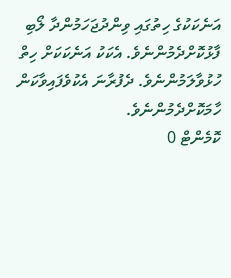އަނެކަކުގެ ހިތުގައި ވިންދުޖަހަމުންދާ ލޯބި ފާޅުކޮށްދެމުންނެވެ. އެކަކު އަނެކަކަށް ހިތް ހުޅުވާލަމުންނެވެ. ދެފުރާނަ އެކުވެފައިވާކަން ހާމަކޮށްދެމުންނެވެ.
ކޮމެންޓް 0